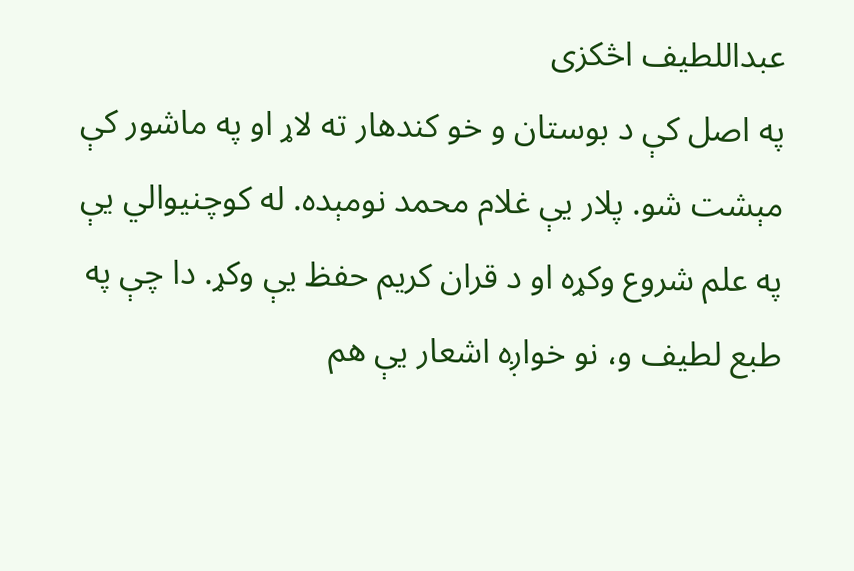عبداللطیف اڅکزی
په اصل کې د بوستان و خو کندهار ته لاړ او په ماشور کې مېشت شو. پلار یې غلام محمد نومېده. له کوچنیوالي یې په علم شروع وکړه او د قران کریم حفظ یې وکړ. دا چې په طبع لطیف و، نو خواږه اشعار یې هم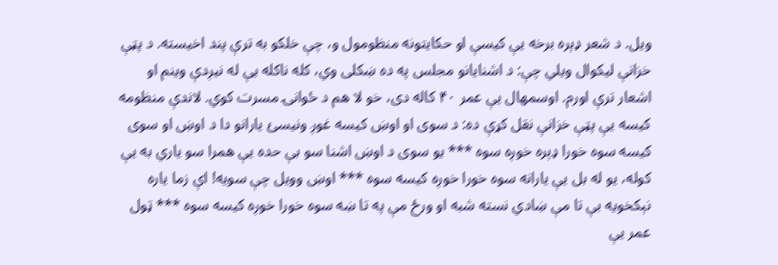ویل. د شعر ډېره برخه یې کیسې او حکایتونه منظومول و، چې خلکو به ترې پند اخیسته. د پټې خزانې لیکوال ویلي چې: د اشنایانو مجلس په ده ښکلی وي، کله ناکله یې له نیږدې وینم او اشعار ترې اورم. اوسمهال یې عمر ۴۰ کاله دی، خو لا هم د ځوانۍ مسرت کوي. لاندې منظومه کیسه یې پټې خزانې نقل کړې ده: د سوی او اوښ کیسه غوږ ونیسئ یارانو دا د اوښ او سوی کیسه سوه خورا ډېره خوږه سوه *** یو سوی د اوښ اشنا سو بې حده یې همرا سو یاري به یې کوله، یو له بل یې یارانه سوه خورا خوږه کیسه سوه *** اوښ وویل چې سویه! اې زما یاره نېکخویه بې تا مې ښادي نسته شبه او ورځ مې په تا ښه سوه خورا خوږه کیسه سوه *** ټول عمر یې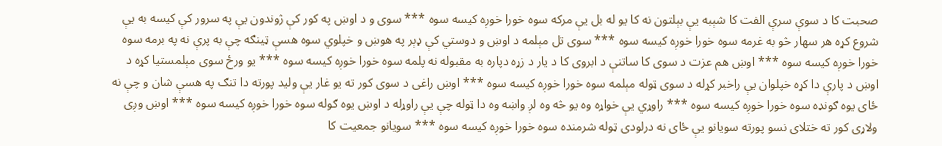صحبت کا د سوې سرې الفت کا شېبه یې بېلتون نه کا یو له بل یې مرکه سوه خورا خوږه کیسه سوه *** سوی و د اوښ په کور کې ژوندون یې په سرور کې کیسه به یې شروع کړه هر سهار څو به غرمه سوه خورا خوږه کیسه سوه *** سوی تل مېلمه د اوښ و دوستي کې ډېر په هوښ و خپلوي سوه هسې ټینګه چې به پرې نه په برمه سوه خورا خوږه کیسه سوه *** اوښ هم عزت د سوی کا ساتنې د ابروی کا د یار د زړه دپاره به مقبوله نه پلمه سوه خورا خوږه کیسه سوه *** یو ورځ سوی مېلمستیا کړه د اوښ د پارې دا کړه خپلوان یې راخبر کړله د سوی ټوله مېلمه سوه خورا خوږه کیسه سوه *** اوښ راغی د سوی کور ته یو غار یې ولید پورته دا تنګ په هسې شان و چې نه ځای یوه ګونډه سوه خورا خوږه کیسه سوه *** راوړي یې خواړه وه یو څه وه لږ واښه وه دا ټوله چې یې راوړله د اوښ یوه ګوله سوه خورا خوږه کیسه سوه *** اوښ وږی ولاړی کور ته ختلای نسو پورته سویانو یې ځای نه درلودی ټوله شرمنده سوه خورا خوږه کیسه سوه *** سویانو جمعیت کا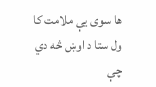ها سوی یې ملامت کا ول ستا د اوښ څه دي چې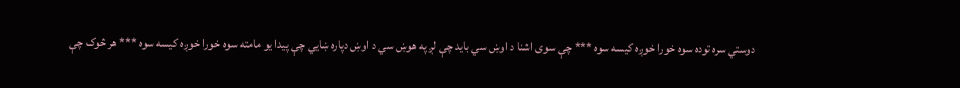دوستي سره توده سوه خورا خوږه کیسه سوه *** چې سوی اشنا د اوښ سي باید چې لږ په هوښ سي د اوښ دپاره ښایي چې پیدا یو مامته سوه خورا خوږه کیسه سوه *** هر څوک چې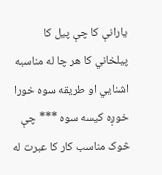یارانې کا چې پیل کا پیلخاني کا هر چا له مناسبه اشنايي او طریقه سوه خورا خوږه کیسه سوه *** چې څوک مناسب کار کا عبرت له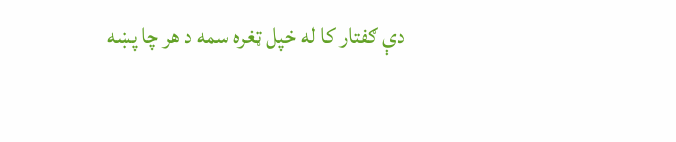دې ګفتار کا له خپل ټغره سمه د هر چا پښه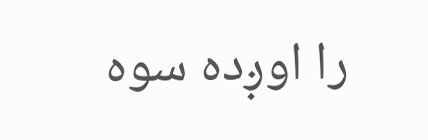را اوږده سوه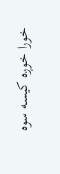خورا خوږه کیسه سوه